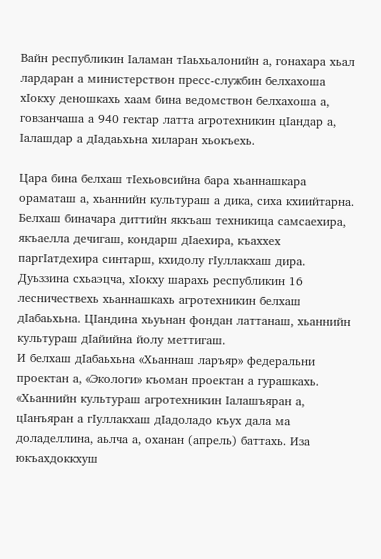Вайн республикин Iаламан тIаьхьалонийн а, гонахара хьал лардаран а министерствон пресс-службин белхахоша хIокху деношкахь хаам бина ведомствон белхахоша а, говзанчаша а 940 гектар латта агротехникин цIандар а, Iалашдар а дIадаьхьна хиларан хьокъехь.

Цара бина белхаш тIехьовсийна бара хьаннашкара ораматаш а, хьаннийн культураш а дика, сиха кхиийтарна.
Белхаш биначара диттийн яккъаш техникица самсаехира, якъаелла дечигаш, кондарш дIаехира, къаххех паргIатдехира синтарш, кхидолу гIуллакхаш дира.
Дуьззина схьаэцча, хIокху шарахь республикин 16 лесничествехь хьаннашкахь агротехникин белхаш дIабаьхьна. ЦIандина хьуьнан фондан латтанаш, хьаннийн культураш дIайийна йолу меттигаш.
И белхаш дIабаьхьна «Хьаннаш ларъяр» федеральни проектан а, «Экологи» къоман проектан а гурашкахь.
«Хьаннийн культураш агротехникин Iалашъяран а, цIанъяран а гIуллакхаш дIадоладо къух дала ма доладеллина, аьлча а, оханан (апрель) баттахь. Иза юкъахдоккхуш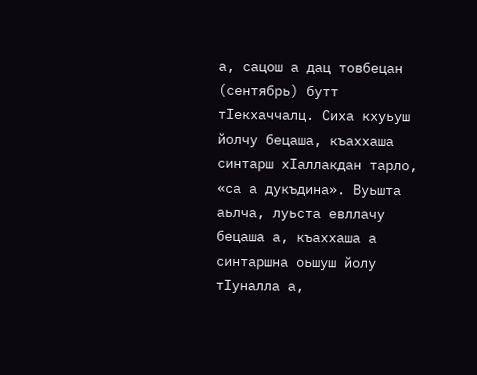а, сацош а дац товбецан (сентябрь) бутт тIекхаччалц. Сиха кхуьуш йолчу бецаша, къаххаша синтарш хIаллакдан тарло, «са а дукъдина». Вуьшта аьлча, луьста евллачу бецаша а, къаххаша а синтаршна оьшуш йолу тIуналла а,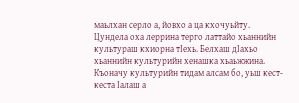маьлхан серло а, йовхо а ца кхочуьйту. Цундела оха леррина терго латтайо хьаннийн культураш кхиорна тIехь. Белхаш дIахьо хьаннийн культурийн хенашка хьаьжжина. Къоначу культурийн тидам алсам бо, уьш кест-кеста Iалаш а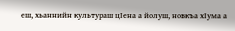еш, хьаннийн культураш цIена а йолуш, новкъа хIума а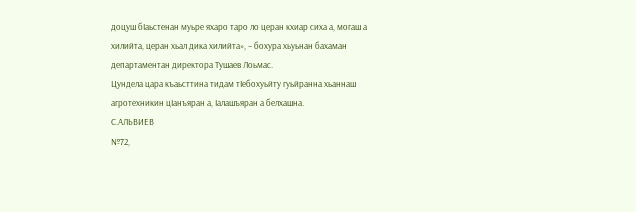доцуш бIаьстенан муьре яхаро таро ло церан кхиар сиха а, могаш а хилийта, церан хьал дика хилийта», – бохура хьуьнан бахаман департаментан директора Тушаев Лоьмас.
Цундела цара къаьсттина тидам тIебохуьйту гуьйранна хьаннаш агротехникин цIанъяран а, Iалашъяран а белхашна.
С.АЛЬВИЕВ
№72,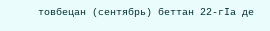товбецан (сентябрь) беттан 22-гӀа де